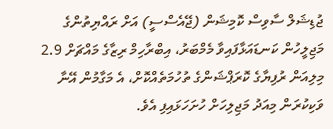ޖުޑިޝަލް ސާވިސް ކޮމިޝަން (ޖޭއެސްސީ) އަށް ރައްޔިތުންގެ މަޖިލީހުން ކަނޑައަޅާފައިވާ މެމްބަރު، އިބްރާހިމް ރިޒާގެ މައްޗަށް 2.9 މިލިއަން ރުފިޔާގެ ކޮރަޕްޝަންގެ ތުހުމަތެއްކޮށް، އެ މަގާމުން އޭނާ ވަކިކުރަން މިއަދު މަޖިލިހަށް ހުށަހަޅައިފި އެވެ.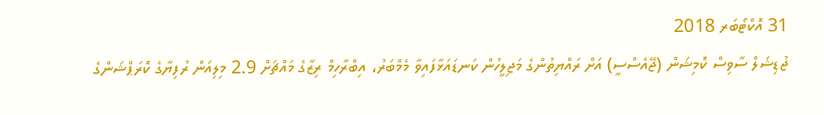31 އޮކްޓޯބަރ 2018
ޖުޑިޝަލް ސާވިސް ކޮމިޝަން (ޖޭއެސްސީ) އަށް ރައްޔިތުންގެ މަޖިލީހުން ކަނޑައަޅާފައިވާ މެމްބަރު، އިބްރާހިމް ރިޒާގެ މައްޗަށް 2.9 މިލިއަން ރުފިޔާގެ ކޮރަޕްޝަންގެ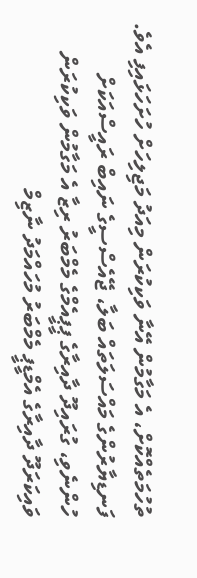ތުހުމަތެއްކޮށް، އެ މަގާމުން އޭނާ ވަކިކުރަން މިއަދު މަޖިލިހަށް ހުށަހަޅައިފި އެވެ.
ފަނޑިޔާރުންގެ މައްސަލަތައް ބަލާ، ޖޭއެސްސީގެ ނައިބް ރައީސްއަކަށް ހުންނެވި، ގުރައިދޫ ދާއިރާގެ ޕީޕީއެމްގެ މެމްބަރު ރިޒާ އެ މަގާމުން ވަކިކުރަން ވައިކަރަދޫ ދާއިރާގެ އެމްޑީޕީ މެމްބަރު މުހައްމަދު ނާޒިމް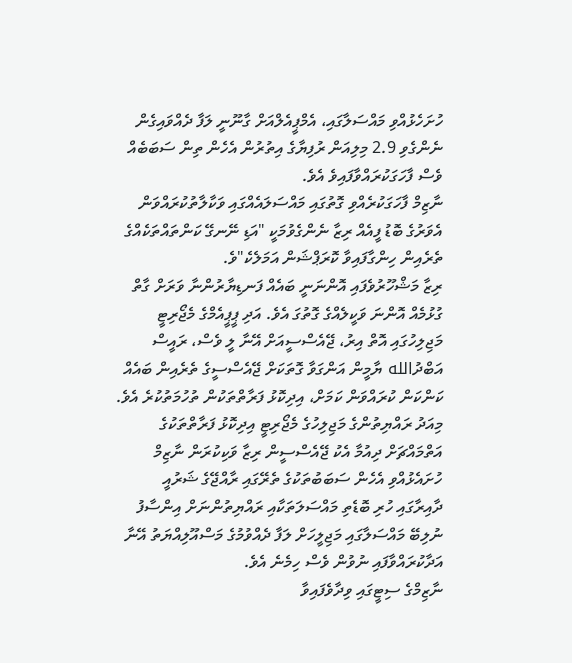ހުށަހެޅުއްވި މައްސަލާގައި، އެމްޕީއެލްއަށް ގާނޫނީ ލަފާ ދެއްވައިގެން ނެންގެވި 2.9 މިލިއަން ރުފިޔާގެ އިތުރުން އެހެން ތިން ސަބަބެއް ވެސް ފާހަގަކުރައްވާފައިވެ އެވެ.
ނާޒިމް ފާހަގަކުރެއްވި ގޮތުގައި މައްސަލައެއްގައި ވަކާލާތުކުރައްވަން އެވަރުގެ ބޮޑު ފީއެއް ރިޒާ ނެންގެވުމަކީ "އަޑި ނޭނގޭ ކަންތައްތަކެއްގެ ތެރެއިން ހިންގާފައިވާ ކޮރަޕްޝަން އަމަލެކެ"ވެ.
ރިޒާ މަޝްހޫރުވެފައި އޮންނަނީ ބައެއް ފަނޑިޔާރުންނާ ވަރަށް ގާތް ގުޅުމެއް އޮންނަ ވަކީލެއްގެ ގޮތުގަ އެވެ. އަދި ޕީޕީއެމްގެ މެޖޯރިޓީ މަޖިލިހުގައި އޮތް އިރު، ޖޭއެސްސީއަށް އޭނާ ލީ ވެސް، ރައީސް އަބްދުالله ޔާމީން އަންގަވާ ގޮތަކަށް ޖޭއެސްސީގެ ތެރެއިން ބައެއް ކަންކަން ކުރައްވަން ކަމަށް، އިދިކޮޅު ފަރާތްތަކުން ތުހުމަތުކުރެ އެވެ.
މިއަދު ރައްޔިތުންގެ މަޖިލިހުގެ މެޖޯރިޓީ އިދިކޮޅު ފަރާތްތަކުގެ އަތްމައްޗަށް ދިއުމާ އެކު ޖޭއެސްސީން ރިޒާ ވަކިކުރަން ނާޒިމް ހުށައެޅުއްވި އެހެން ސަބަބުތަކުގެ ތެރޭގައި ރާއްޖޭގެ ޝަރުއީ ދާއިރާގައި ހުރި ބޮޑެތި މައްސަލަތަކާއި ރައްޔިތުންނަށް އިންސާފު ނުލިބޭ މައްސަލާގައި މަޖިލީހަށް ލަފާ ދެއްވުމުގެ މަސްއޫލިއްޔަތު އޭނާ އަދާކުރައްވާފައި ނުވުން ވެސް ހިމެނެ އެވެ.
ނާޒިމްގެ ސިޓީގައި ވިދާވެފައިވާ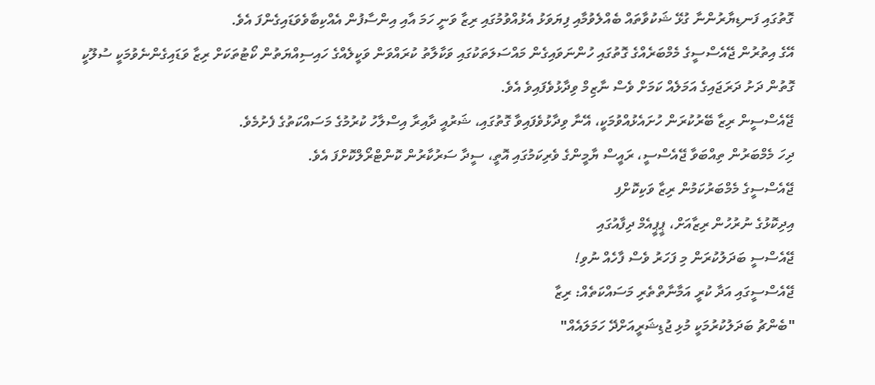ގޮތުގައި ފަނޑިޔާރުންނާ ގުޅޭ ޝަކުވާތައް ބެއްލެވުމާއި ފިޔަވަޅު އެޅުއްވުމުގައި ރިޒާ ވަނީ ހަމަ އާއި އިންސާފުން އެއްކިބާވެވަޑައިގެންފަ އެވެ.
އޭގެ އިތުރުން ޖޭއެސްސީގެ މެމްބަރެއްގެ ގޮތުގައި ހުންނަވައިގެން މައްސަލަތަކުގައި ވަކާލާތު ކުރައްވަން ވަކީލެއްގެ ހައިސިއްޔަތުން ކޯޓުތަކަށް ރިޒާ ވަޑައިގެންނެވުމަކީ ސުލޫކީ ގޮތުން ދަށު ދަރަޖައިގެ އަމަލެއް ކަމަށް ވެސް ނާޒިމް ވިދާޅުވެފައިވެ އެވެ.
ޖޭއެސްސީން ރިޒާ ބޭރުކުރަން ހުށައެޅުއްވުމަކީ، އޭނާ ވިދާޅުވެފައިވާ ގޮތުގައި، ޝަރުއީ ދާއިރާ އިސްލާހު ކުރުމުގެ މަސައްކަތުގެ ފެށުމެވެ.
ދިހަ މެމްބަރުން ތިއްބަވާ ޖޭއެސްސީ، ރައީސް ޔާމީންގެ ވެރިކަމުގައި އޮތީ، ސީދާ ސަރުކާރުން ކޮންޓްރޯލްކޮށްފަ އެވެ.
ޖޭއެސްސީގެ މެމްބަރުކަމުން ރިޒާ ވަކިކޮށްފި
އިދިކޮޅުގެ ނުރުހުން ރިޒާއަށް، ޕީޕީއެމް ދިފާއުގައި
ޖޭއެސްސީ ބަދަލުކުރަން މި ފަހަރު ވެސް ފާހެއް ނުވި!
ޖޭއެސްސީގައި އަދާ ކުރީ އަމާނާތްތެރި މަސައްކަތެއް: ރިޒާ
"ބެންޗު ބަދަލުކުރުމަކީ މުޅި ޖުޑިޝަރީއަށްދޭ ހަމަލައެއް"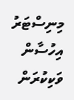މިނިސްޓަރު އިހުސާން ވަކިކުރަން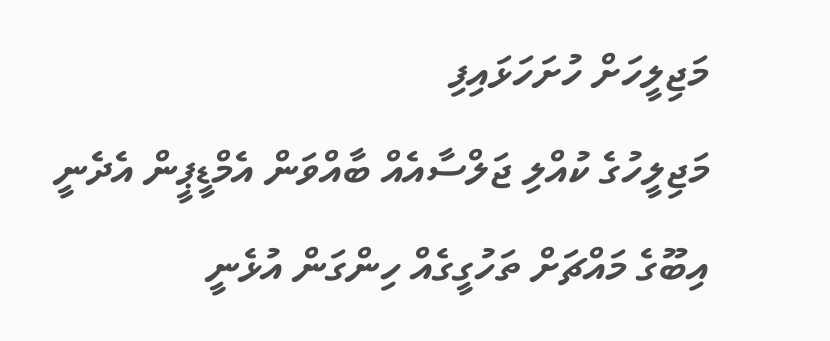މަޖިލީހަށް ހުށަހަޅައިފި
މަޖިލީހުގެ ކުއްލި ޖަލްސާއެއް ބާއްވަން އެމްޑީޕީން އެދެނީ
އިބޫގެ މައްޗަށް ތަހުގީގެއް ހިންގަން އުޅެނީ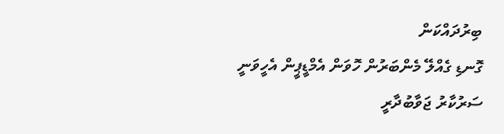ބިރުދައްކަން
ގޮނޑި ގެއްލޭ މެންބަރުން ހޮވަން އެމްޑީޕީން އެހީވަނީ
ސަރުކާރު ޖަވާބުދާރީ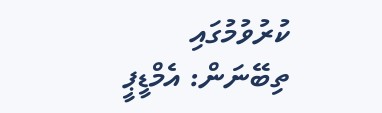ކުރުވުމުގައި ތިބޭނަން: އެމްޑީޕީ